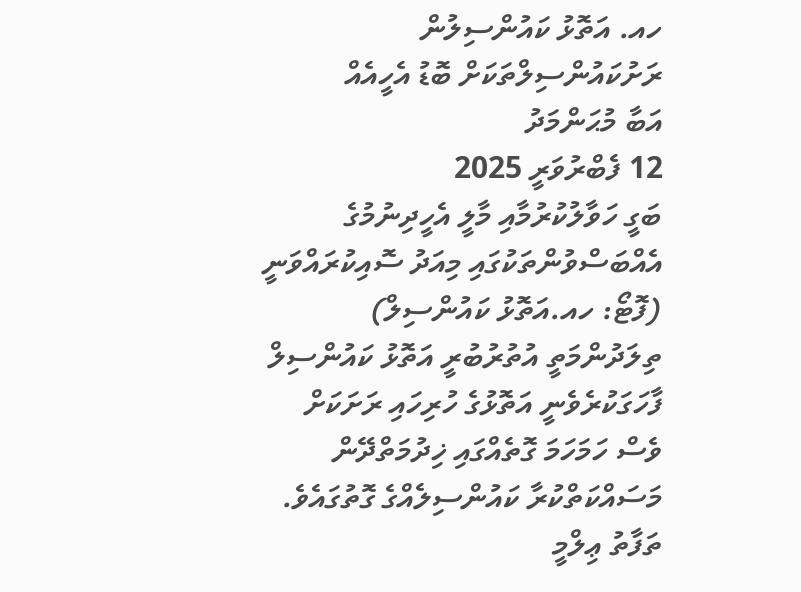ހއ. އަތޮޅު ކައުންސިލުން ރަށުކައުންސިލްތަކަށް ބޮޑު އެހީއެއް
އަބާ މުޙަންމަދު
12 ފެބްރުވަރީ 2025
ބަގީ ހަވާލުކުރުމާއި މާލީ އެހީދިނުމުގެ އެއްބަސްވުންތަކުގައި މިއަދު ސޮއިކުރައްވަނީ (ފޮޓޯ: ހއ.އަތޮޅު ކައުންސިލް)
ތިލަދުންމަތީ އުތުރުބުރީ އަތޮޅު ކައުންސިލް ފާހަގަކުރެވެނީ އަތޮޅުގެ ހުރިހައި ރަށަކަށް ވެސް ހަމަހަމަ ގޮތެއްގައި ޚިދުމަތްދޭން މަސައްކަތްކުރާ ކައުންސިލެއްގެ ގޮތުގައެވެ. ތަފާތު ޢިލްމީ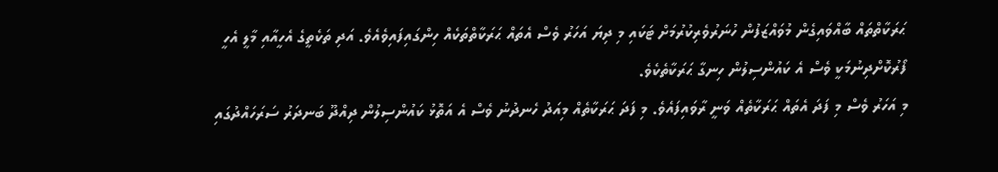ޙަރަކާތްތައް ބާއްވައިގެން މުވައްޒަފުން ހުނަރުވެރިކުރުމަށް ޓަކައި މި ދިޔަ އަހަރު ވެސް އެތައް ޙަރަކާތްތަކެއް ހިންގައިފައިވެއެވެ. އަދި ތަކެތީގެ އެހީއާއި މާލީ އެހީ ފޯރުކޮށްދިނުމަކީ ވެސް އެ ކައުންސިލުން ހިނގާ ޙަރަކާތެކެވެ.
މި އަހަރު ވެސް މި ފަދަ އެތައް ޙަރަކާތެއް ވަނީ ރާވައިފައެވެ. މި ފަދަ ޙަރަކާތެއް މިއަދު ހެނދުނު ވެސް އެ އަތޮޅު ކައުންސިލުން ދިއްދޫ ބަނދަރު ސަރަހައްދުގައި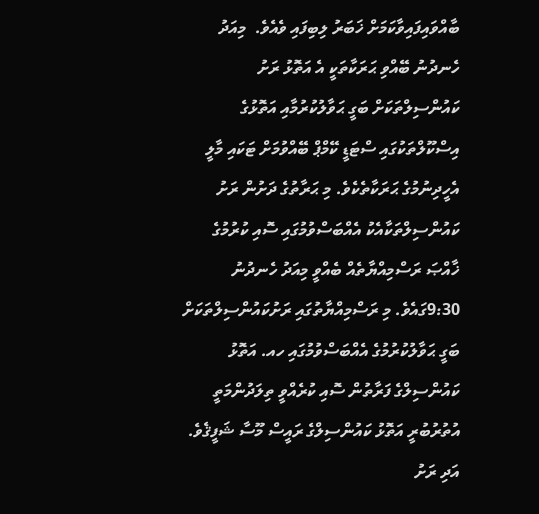ބާއްވައިފައިވާކަމަށް ޚަބަރު ލިބިފައި ވެއެވެ.  މިއަދު ހެނދުނު ބޭއްވި ޙަރަކާތަކީ އެ އަތޮޅު ރަށު ކައުންސިލްތަކަށް ބަގީ ޙަވާލުކުރުމާއި އަތޮޅުގެ އިސްކޫލްތަކުގައި ސްޓަޑީ ކޭމްޕް ބޭއްވުމަށް ޓަކައި މާލީ އެހީދިނުމުގެ ޙަރަކާތެކެވެ. މި ޙަރާތުގެ ދަށުން ރަށު ކައުންސިލްތަކާއެކު އެއްބަސްވުމުގައި ސޮއި ކުރުމުގެ ޚާއްޞަ ރަސްމިއްޔާތެއް ބެއްވީ މިއަދު ހެނދުނު 9:30ގައެވެ. މި ރަސްމިއްޔާތުގައި ރަށުކައުންސިލްތަކަށް ބަގީ ޙަވާލުކުރުމުގެ އެއްބަސްވުމުގައި ހއ. އަތޮޅު ކައުންސިލްގެ ފަރާތުން ސޮއި ކުރެއްވީ ތިލަދުންމަތީ އުތުރުބުރީ އަތޮޅު ކައުންސިލްގެ ރައީސް މޫސާ ޝަފީޤެވެ. އަދި ރަށު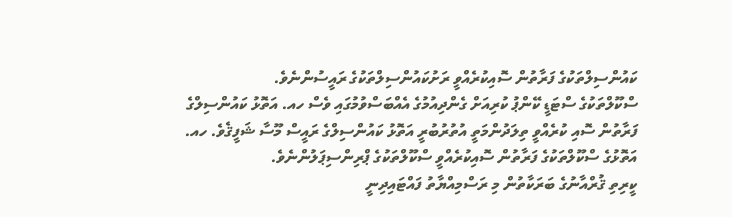ކައުންސިލްތަކުގެ ފަރާތުން ސޮއިކުރެއްވީ ރަށުކައުންސިލްތަކުގެ ރައީސުންނެވެ.
ސްކޫލްތަކުގެ ސްޓަޑީ ކޭންޕު ކުރިއަށް ގެންދިއުމުގެ އެއްބަސްވުމުގައި ވެސް ހއ. އަތޮޅު ކައުންސިލްގެ ފަރާތުން ސޮއި ކުރެއްވީ ތިލަދުންމަތީ އުތުރުބުރީ އަތޮޅު ކައުންސިލްގެ ރައީސް މޫސާ ޝަފީޤެވެ. ހއ. އަތޮޅުގެ ސްކޫލްތަކުގެ ފަރާތުން ސޮއިކުރެއްވީ ސްކޫލްތަކުގެ ޕްރިންސިޕަލުންނެވެ.
ކީރިތި ޤުރްއާނުގެ ބަރަކާތުން މި ރަސްމިއްޔާތު ފައްޓައިދިނީ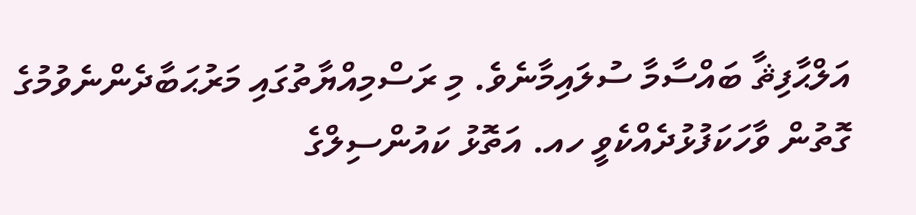އަލްޙާފިޘާ ބައްސާމާ ސުލައިމާނެވެ. މި ރަސްމިއްޔާތުގައި މަރުޙަބާދެންނެވުމުގެ ގޮތުން ވާހަކަފުޅުދެއްކެވީ ހއ. އަތޮޅު ކައުންސިލްގެ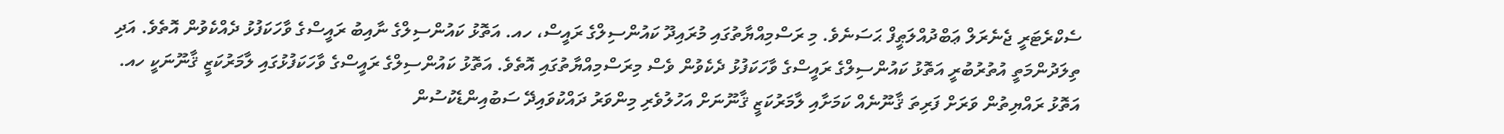ސެކްރެޓަރީ ޖެނެރަލް ޢަބްދުއްލަޠީފް ޙަސަނެވެ. މި ރަސްމިއްޔާތުގައި މުރައިދޫ ކައުންސިލްގެ ރައީސް، ހއ. އަތޮޅު ކައުންސިލްގެ ނާއިބު ރައީސްގެ ވާހަކަފުޅު ދެއްކެވުން އޮތެވެ. އަދި ތިލަދުންމަތީ އުތުރުބުރީ އަތޮޅު ކައުންސިލްގެ ރައީސްގެ ވާހަކަފުޅު ދެކެވުން ވެސް މިރަސްމިއްޔާތުގައި އޮތެވެ. އަތޮޅު ކައުންސިލްގެ ރައީސްގެ ވާހަކަފުޅުގައި ލާމަރުކަޒީ ޤާނޫނަކީ ހއ. އަތޮޅު ރައްޔިތުން ވަރަށް ފަރިތަ ޤާނޫނެއް ކަމަށާއި ލާމަރުކަޒީ ޤާނޫނަށް އަހުލުވެރި މިންވަރު ދައްކުވައިދޭ ސަބުއިންޑެކުސުން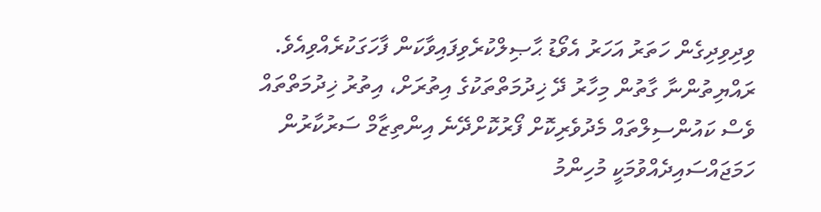ވިދިވިދިގެން ހަތަރު އަހަރު އެވޯޑު ޙާޞިލްކުރެވިފައިވާކަން ފާހަގަކުރެއްވިއެވެ. ރައްޔިތުންނާ ގާތުން މިހާރު ދޭ ޚިދުމަތްތަކުގެ އިތުރަށް، އިތުރު ޚިދުމަތްތައް ވެސް ކައުންސިލްތައް މެދުވެރިކޮށް ފޯރުކޮށްދޭނެ އިންތިޒާމް ސަރުކާރުން ހަމަޖައްސައިދެއްވުމަކީ މުހިންމު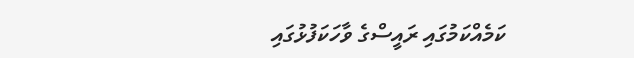ކަމެއްކަމުގައި ރައީސްގެ ވާހަކަފުޅުގައި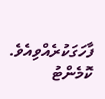ފާހަގަކުރެއްވިއެވެ.
ކޮމެންޓު